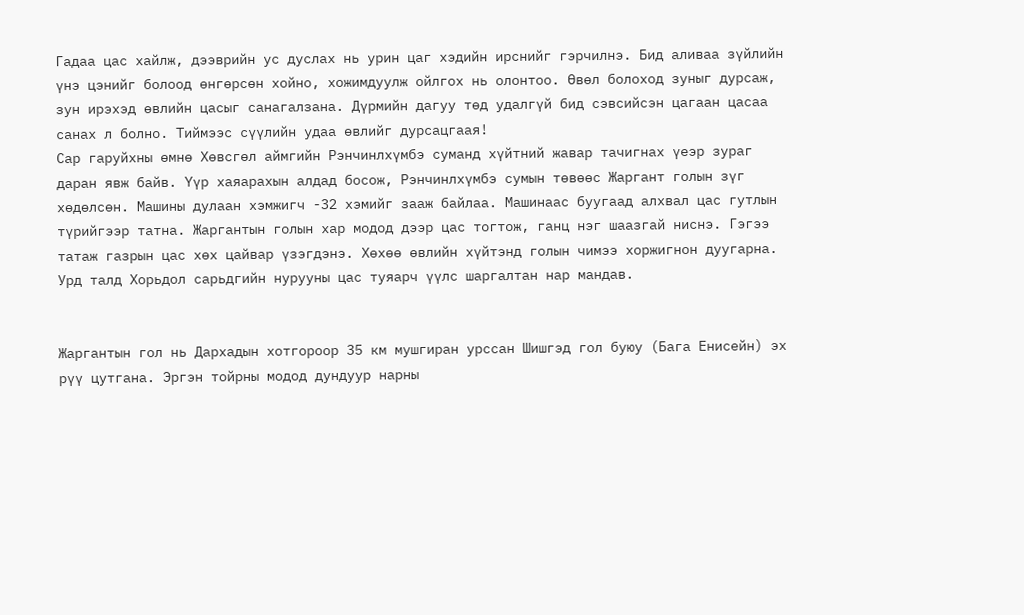Гадаа цас хайлж, дээврийн ус дуслах нь урин цаг хэдийн ирснийг гэрчилнэ. Бид аливаа зүйлийн үнэ цэнийг болоод өнгөрсөн хойно, хожимдуулж ойлгох нь олонтоо. Өвөл болоход зуныг дурсаж, зун ирэхэд өвлийн цасыг санагалзана. Дүрмийн дагуу төд удалгүй бид сэвсийсэн цагаан цасаа санах л болно. Тиймээс сүүлийн удаа өвлийг дурсацгаая!
Сар гаруйхны өмнө Хөвсгөл аймгийн Рэнчинлхүмбэ суманд хүйтний жавар тачигнах үеэр зураг даран явж байв. Үүр хаяарахын алдад босож, Рэнчинлхүмбэ сумын төвөөс Жаргант голын зүг хөдөлсөн. Машины дулаан хэмжигч -32 хэмийг зааж байлаа. Машинаас буугаад алхвал цас гутлын түрийгээр татна. Жаргантын голын хар модод дээр цас тогтож, ганц нэг шаазгай ниснэ. Гэгээ татаж газрын цас хөх цайвар үзэгдэнэ. Хөхөө өвлийн хүйтэнд голын чимээ хоржигнон дуугарна. Урд талд Хорьдол сарьдгийн нурууны цас туяарч үүлс шаргалтан нар мандав.


Жаргантын гол нь Дархадын хотгороор 35 км мушгиран урссан Шишгэд гол буюу (Бага Енисейн) эх рүү цутгана. Эргэн тойрны модод дундуур нарны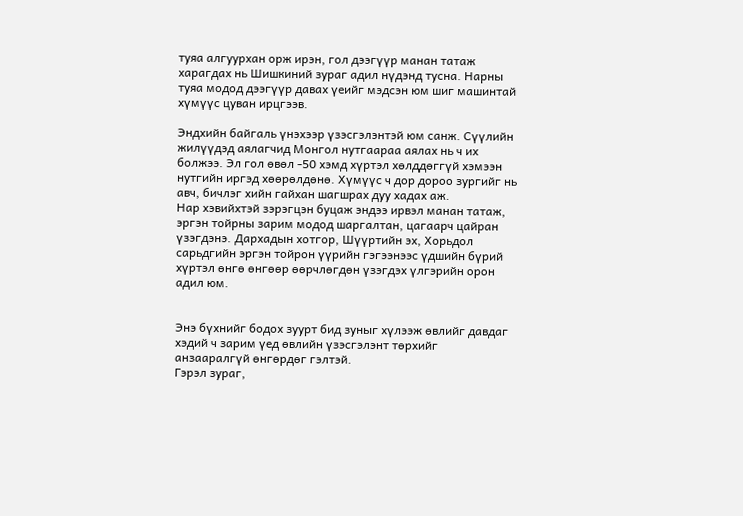туяа алгуурхан орж ирэн, гол дээгүүр манан татаж харагдах нь Шишкиний зураг адил нүдэнд тусна. Нарны туяа модод дээгүүр давах үеийг мэдсэн юм шиг машинтай хүмүүс цуван ирцгээв.

Эндхийн байгаль үнэхээр үзэсгэлэнтэй юм санж. Сүүлийн жилүүдэд аялагчид Монгол нутгаараа аялах нь ч их болжээ. Эл гол өвөл -50 хэмд хүртэл хөлддөггүй хэмээн нутгийн иргэд хөөрөлдөнө. Хүмүүс ч дор дороо зургийг нь авч, бичлэг хийн гайхан шагшрах дуу хадах аж.
Нар хэвийхтэй зэрэгцэн буцаж эндээ ирвэл манан татаж, эргэн тойрны зарим модод шаргалтан, цагаарч цайран үзэгдэнэ. Дархадын хотгор, Шүүртийн эх, Хорьдол сарьдгийн эргэн тойрон үүрийн гэгээнээс үдшийн бүрий хүртэл өнгө өнгөөр өөрчлөгдөн үзэгдэх үлгэрийн орон адил юм.


Энэ бүхнийг бодох зуурт бид зуныг хүлээж өвлийг давдаг хэдий ч зарим үед өвлийн үзэсгэлэнт төрхийг анзааралгүй өнгөрдөг гэлтэй.
Гэрэл зураг,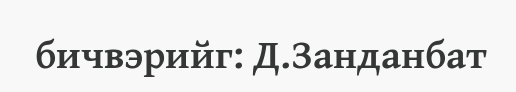бичвэрийг: Д.Занданбат